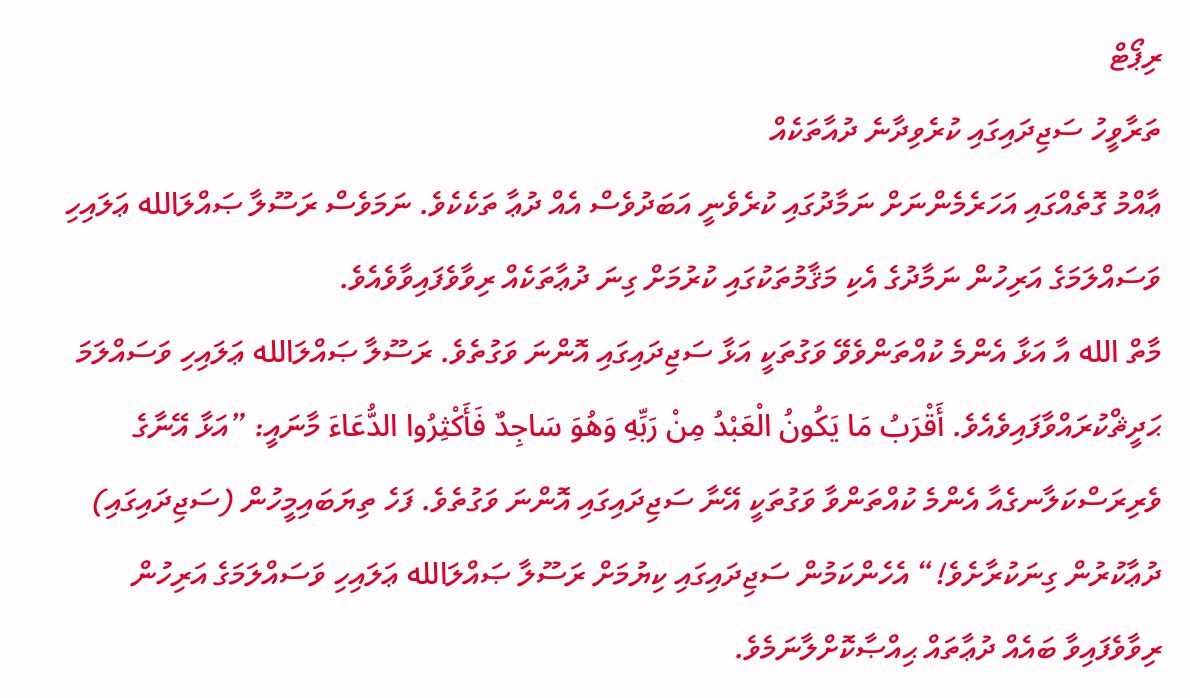ރިޕޯޓް
ތަރާވީހު ސަޖިދައިގައި ކުރެވިދާނެ ދުއާތަކެއް
ޢާއްމު ގޮތެއްގައި އަހަރެމެންނަށް ނަމާދުގައި ކުރެވެނީ އަބަދުވެސް އެއް ދުޢާ ތަކެކެވެ. ނަމަވެސް ރަސޫލާ ޞައްލަالله ޢަލައިހި ވަސައްލަމަގެ އަރިހުން ނަމާދުގެ އެކި މަޤާމުތަކުގައި ކުރުމަށް ގިނަ ދުޢާތަކެއް ރިވާވެފައިވާވެއެވެ.
މާތް الله އާ އަޅާ އެންމެ ކުއްތަންވެވޭ ވަގުތަކީ އަޅާ ސަޖިދައިގައި އޮންނަ ވަގުތެވެ. ރަސޫލާ ޞައްލަالله ޢަލައިހި ވަސައްލަމަ ޙަދީޘްކުރައްވާފައިވެއެވެ. أَقْرَبُ مَا يَكُونُ الْعَبْدُ مِنْ رَبِّهِ وَهُوَ سَاجِدٌ فَأَكْثِرُوا الدُّعَاءَ މާނައީ: ”އަޅާ އޭނާގެ ވެރިރަސްކަލާނގެއާ އެންމެ ކުއްތަންވާ ވަގުތަކީ އޭނާ ސަޖިދައިގައި އޮންނަ ވަގުތެވެ. ފަހެ ތިޔަބައިމީހުން (ސަޖިދައިގައި) ދުޢާކުރުން ގިނަކުރާށެވެ!“ އެހެންކަމުން ސަޖިދައިގައި ކިޔުމަށް ރަސޫލާ ޞައްލަالله ޢަލައިހި ވަސައްލަމަގެ އަރިހުން ރިވާވެފައިވާ ބައެއް ދުޢާތައް ޙިއްޞާކޮށްލާނަމެވެ.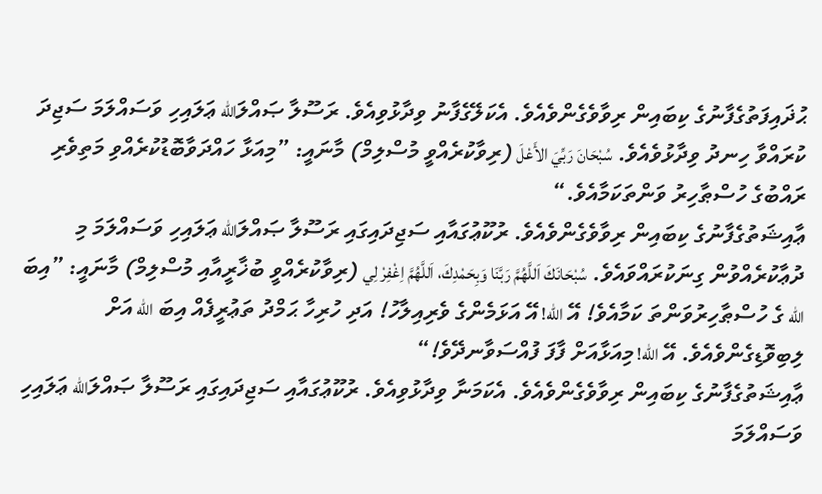ޙުޛައިފަތުގެފާނުގެ ކިބައިން ރިވާވެގެންވެއެވެ. އެކަލޭގެފާނު ވިދާޅުވިއެވެ. ރަސޫލާ ޞައްލަالله ޢަލައިހި ވަސައްލަމަ ސަޖިދަ ކުރައްވާ ހިނދު ވިދާޅުވެއެވެ. سُبْحَانَ رَبِّيَ الأَعْلَ (ރިވާކުރެއްވީ މުސްލިމް) މާނައީ: ”މިއަޅާ ހައްދަވާބޮޑުކުރެއްވި މަތިވެރި ރައްބުގެ ހުސްޠާހިރު ވަންތަކަމާއެވެ.“
ޢާއިޝަތުގެފާނުގެ ކިބައިން ރިވާވެގެންވެއެވެ. ރުކޫޢުގައާއި ސަޖިދައިގައި ރަސޫލާ ޞައްލަالله ޢަލައިހި ވަސައްލަމަ މި ދުޢާކުރެއްވުން ގިނަކުރައްވައެވެ. سُبْحَانَكَ اَللَّهُمَّ رَبَّنَا وَبِحَمْدِكَ، اَللَّهُمَّ اِغْفِرْ لِي (ރިވާކުރެއްވީ ބުޚާރީއާއި މުސްލިމް) މާނައީ: ”އިބަ الله ގެ ހުސްޠާހިރުވަންތަ ކަމާއެވެ! އޭ الله! އޭ އަޅަމެންގެ ވެރިއިލާހު! އަދި ހުރިހާ ޙަމްދު ތަޢުރީފެއް އިބަ الله އަށް ލިބިވޮޑިގެންވެއެވެ. އޭ الله! މިއަޅާއަށް ފާފަ ފުއްސަވާނދޭވެ!“
ޢާއިޝަތުގެފާނުގެ ކިބައިން ރިވާވެގެންވެއެވެ. އެކަމަނާ ވިދާޅުވިއެވެ. ރުކޫޢުގައާއި ސަޖިދައިގައި ރަސޫލާ ޞައްލަالله ޢަލައިހި ވަސައްލަމަ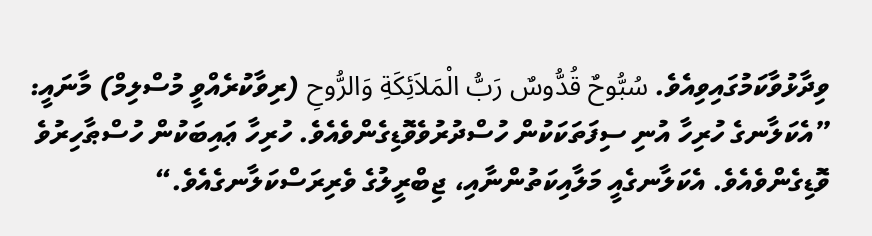ވިދާޅުވާކަމުގައިވިއެވެ. سُبُّوحٌ قُدُّوسٌ رَبُّ الْمَلاَئِكَةِ وَالرُّوحِ (ރިވާކުރެއްވީ މުސްލިމް) މާނައީ: ”އެކަލާނގެ ހުރިހާ އުނި ސިފަތަކަކުން ހުސްދުރުވެވޮޑިގެންވެއެވެ. ހުރިހާ ޢައިބަކުން ހުސްޠާހިރުވެ ވޮޑިގެންވެއެވެ. އެކަލާނގެއީ މަލާއިކަތުންނާއި، ޖިބްރީލުގެ ވެރިރަސްކަލާނގެއެވެ.“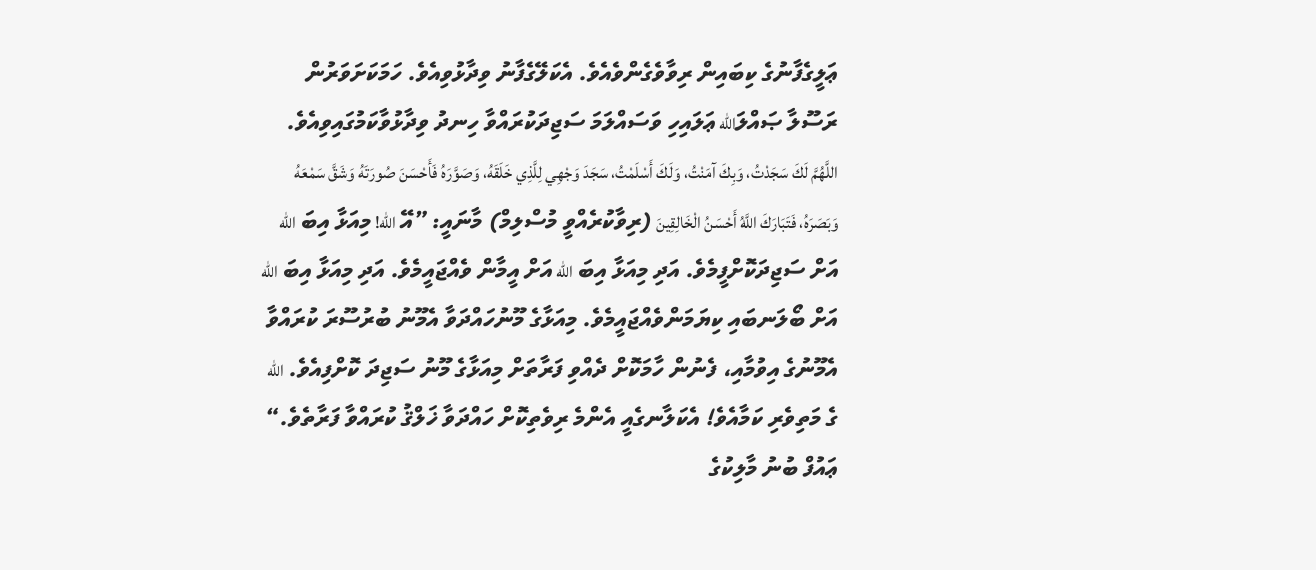ޢަލީގެފާނުގެ ކިބައިން ރިވާވެގެންވެއެވެ. އެކަލޭގެފާނު ވިދާޅުވިއެވެ. ހަމަކަށަވަރުން ރަސޫލާ ޞައްލަالله ޢަލައިހި ވަސައްލަމަ ސަޖިދަކުރައްވާ ހިނދު ވިދާޅުވާކަމުގައިވިއެވެ. اللَّهُمَّ لَكَ سَجَدْتُ، وَبِكَ آمَنْتُ، وَلَكَ أَسْلَمْتُ، سَجَدَ وَجْهِي لِلَّذِي خَلَقَهُ، وَصَوَّرَهُ فَأَحْسَنَ صُورَتَهُ وَشَقَّ سَمْعَهُ وَبَصَرَهُ، فَتَبَارَكَ اللَّهُ أَحْسَنُ الْخَالِقِينَ (ރިވާކުރެއްވީ މުސްލިމް) މާނައީ: ”އޭ الله! މިއަޅާ އިބަ الله އަށް ސަޖިދަކޮށްފީމެވެ. އަދި މިއަޅާ އިބަ الله އަށް އީމާން ވެއްޖައީމެވެ. އަދި މިއަޅާ އިބަ الله އަށް ބޯލަނބައި ކިޔަމަންވެއްޖައީމެވެ. މިއަޅާގެ މޫނުހައްދަވާ އެމޫނު ބުރުސޫރަ ކުރައްވާ އެމޫނުގެ އިވުމާއި، ފެނުން ހާމަކޮށް ދެއްވި ފަރާތަށް މިއަޅާގެ މޫނު ސަޖިދަ ކޮށްފިއެވެ. الله ގެ މަތިވެރި ކަމާއެވެ! އެކަލާނގެއީ އެންމެ ރިވެތިކޮށް ހައްދަވާ ޚަލްޤު ކުރައްވާ ފަރާތެވެ.“
ޢައުފް ބުނު މާލިކުގެ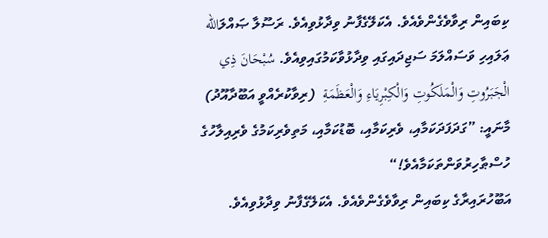ކިބައިން ރިވާވެގެންވެއެވެ. އެކަލޭގެފާނު ވިދާޅުވިއެވެ. ރަސޫލާ ޞައްލަالله ޢަލައިހި ވަސައްލަމަ ސަޖިދައިގައި ވިދާޅުވާކަމުގައިވިއެވެ. سُبْحَانَ ذِي الْجَبَرُوتِ وَالْمَلَكُوتِ وَالْكِبْرِيَاءِ وَالْعَظَمَةِ  (ރިވާކުރެއްވީ އަބޫދާއޫދު) މާނައީ: ”ގަދަފަދަކަމާއި، ވެރިކަމާއި، ބޮޑުކަމާއި، މަތިވެރިކަމުގެ ވެރިއިލާހުގެ ހުސްޠާހިރުވަންތަކަމާއެވެ!“
އަބޫހުރައިރާގެ ކިބައިން ރިވާވެގެންވެއެވެ. އެކަލޭގެފާނު ވިދާޅުވިއެވެ.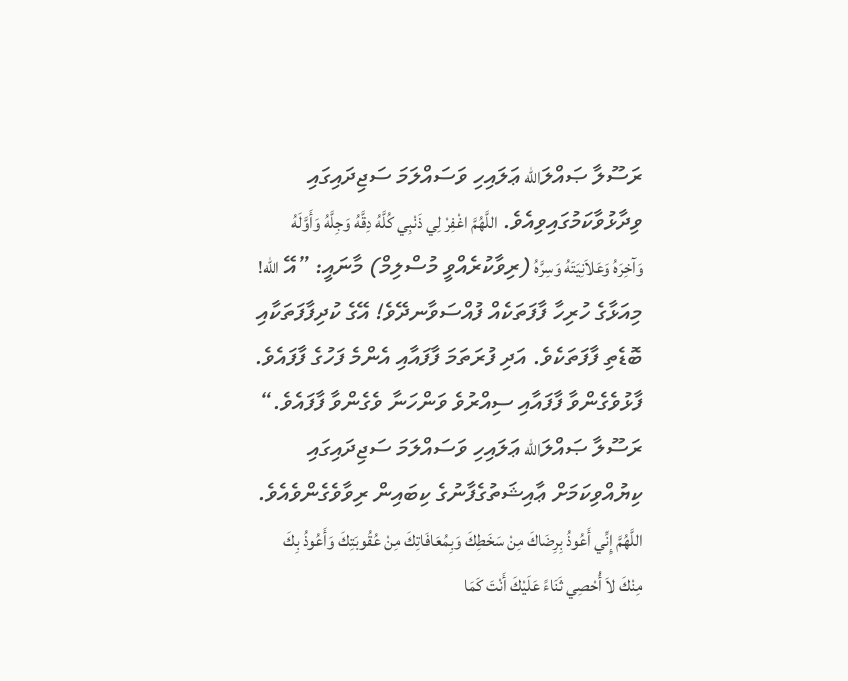ރަސޫލާ ޞައްލަالله ޢަލައިހި ވަސައްލަމަ ސަޖިދައިގައި ވިދާޅުވާކަމުގައިވިއެވެ. اللَّهُمَّ اغْفِرْ لِي ذَنْبِي كُلَّهُ دِقَّهُ وَجِلَّهُ وَأَوَّلَهُ وَآخِرَهُ وَعَلاَنِيَتَهُ وَسِرَّهُ (ރިވާކުރެއްވީ މުސްލިމް) މާނައީ: ”އޭ الله! މިއަޅާގެ ހުރިހާ ފާފަތަކެއް ފުއްސަވާނދޭވެ! އޭގެ ކުދިފާފަތަކާއި ބޮޑެތި ފާފަތަކެވެ. އަދި ފުރަތަމަ ފާފައާއި އެންމެ ފަހުގެ ފާފައެވެ. ފާޅުވެގެންވާ ފާފައާއި ސިއްރުވެ ވަންހަނާ ވެގެންވާ ފާފައެވެ.“
ރަސޫލާ ޞައްލަالله ޢަލައިހި ވަސައްލަމަ ސަޖިދައިގައި ކިޔުއްވިކަމަށް ޢާއިޝަތުގެފާނުގެ ކިބައިން ރިވާވެގެންވެއެވެ. اللَّهُمَّ إِنِّي أَعُوذُ بِرِضَاكَ مِنْ سَخَطِكَ وَبِمُعَافَاتِكَ مِنْ عُقُوبَتِكَ وَأَعُوذُ بِكَ مِنْكَ لاَ أُحْصِي ثَنَاءً عَلَيْكَ أَنْتَ كَمَا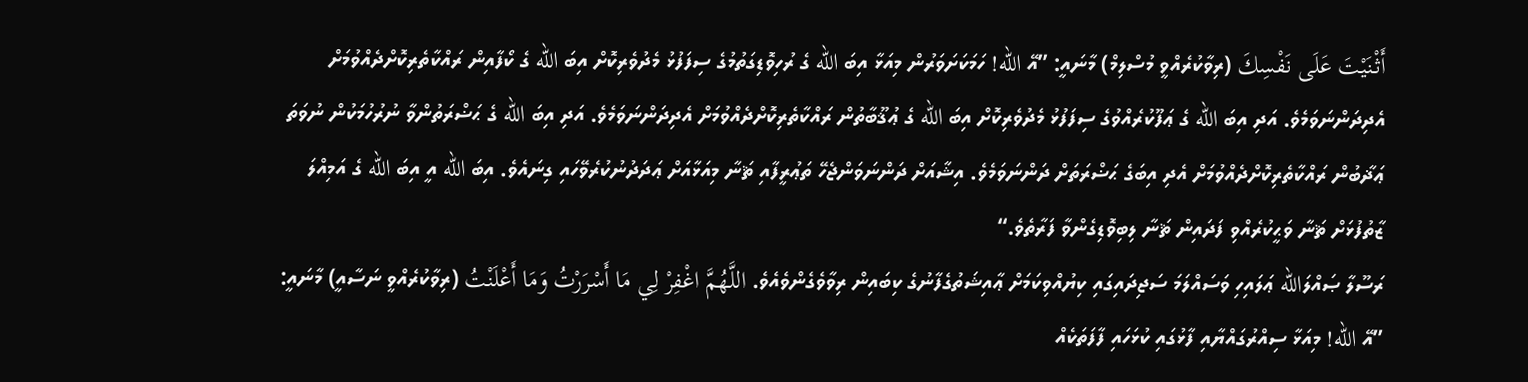أَثْنَيْتَ عَلَى نَفْسِكَ (ރިވާކުރެއްވީ މުސްލިމް) މާނައީ: ”އޭ الله! ހަމަކަށަވަރުން މިއަޅާ އިބަ الله ގެ ރުހިވޮޑިގަތުމުގެ ސިފަފުޅު މެދުވެރިކޮށް އިބަ الله ގެ ކޯފާއިން ރައްކާތެރިކޮށްދެއްވުމަށް އެދިދަންނަވަމެވެ. އަދި އިބަ الله ގެ ޢަފޫކުރެއްވުގެ ސިފަފުޅު މެދުވެރިކޮށް އިބަ الله ގެ ޢުޤޫބާތުން ރައްކާތެރިކޮށްދެއްވުމަށް އެދިދަންނަވަމެވެ. އަދި އިބަ الله ގެ ޙަޟްރަތުންވާ ނުރުހުމަކުން ނުވަތަ ޢަޛާބުން ރައްކާތެރިކޮށްދެއްވުމަށް އެދި އިބަގެ ޙަޟްރަތަށް ދަންނަވަމެވެ. އިޝާއަށް ދަންނަވަންޖެހޭ ތަޢުރީފާއި ޘަނާ މިއަޅާއަށް ޢަދަދުނުކުރެވޭހައި ގިނައެވެ. އިބަ الله އީ އިބަ الله ގެ އަމިއްލަ ޒާތުފުޅަށް ޘަނާ ވަޙީކުރެއްވި ފަދައިން ޘަނާ ލިބިވޮޑިގެންވާ ފަރާތެވެ.“
ރަސޫލާ ޞައްލަالله ޢަލައިހި ވަސައްލަމަ ސަޖިދައިގައި ކިޔުއްވިކަމަށް ޢާއިޝަތުގެފާނުގެ ކިބައިން ރިވާވެގެންވެއެވެ. اللَّهُمَّ اغْفِرْ لِي مَا أَسْرَرْتُ وَمَا أَعْلَنْتُ (ރިވާކުރެއްވީ ނަސާއީ) މާނައީ: ”އޭ الله! މިއަޅާ ސިއްރުގައްޔާއި ފާޅުގައި ކުޅަހައި ފާފަތަކެއް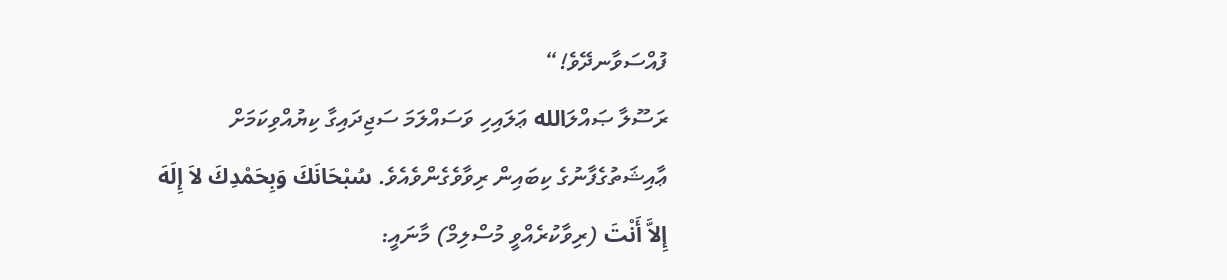ފުއްސަވާނދޭވެ!“
ރަސޫލާ ޞައްލަالله ޢަލައިހި ވަސައްލަމަ ސަޖިދައިގާ ކިޔުއްވިކަމަށް ޢާއިޝަތުގެފާނުގެ ކިބައިން ރިވާވެގެންވެއެވެ. سُبْحَانَكَ وَبِحَمْدِكَ لاَ إِلَهَ إِلاَّ أَنْتَ (ރިވާކުރެއްވީ މުސްލިމް) މާނައީ: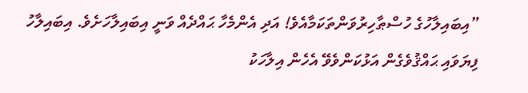”އިބައިލާހުގެ ހުސްޠާހިރުވަންތަކަމާއެވެ! އަދި އެންމެހާ ޙައްދެއް ވަނީ އިބައިލާހަށެވެ. އިބައިލާހު ފިޔަވައި ޙައްޤުވެގެން އަޅުކަންވެވޭ އެހެން އިލާހަކު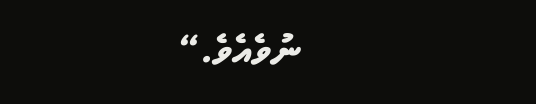ނުވެއެވެ.“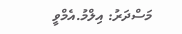މަސްދަރު: އިލްމު.އެމްވީ